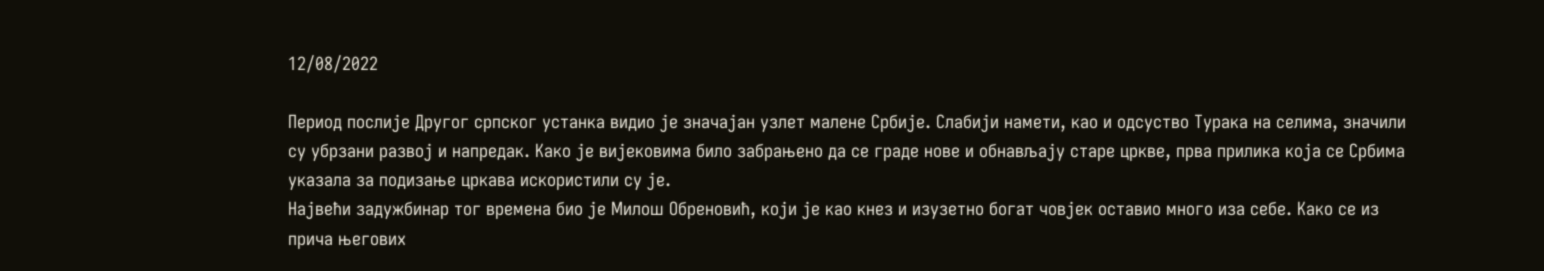12/08/2022

Период послије Другог српског устанка видио је значајан узлет малене Србије. Слабији намети, као и одсуство Турака на селима, значили су убрзани развој и напредак. Како је вијековима било забрањено да се граде нове и обнављају старе цркве, прва прилика која се Србима указала за подизање цркава искористили су је.
Највећи задужбинар тог времена био је Милош Обреновић, који је као кнез и изузетно богат човјек оставио много иза себе. Како се из прича његових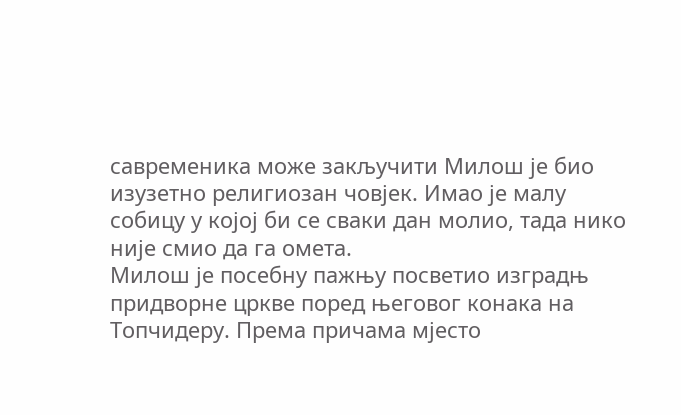савременика може закључити Милош је био изузетно религиозан човјек. Имао је малу собицу у којој би се сваки дан молио, тада нико није смио да га омета.
Милош је посебну пажњу посветио изградњ придворне цркве поред његовог конака на Топчидеру. Према причама мјесто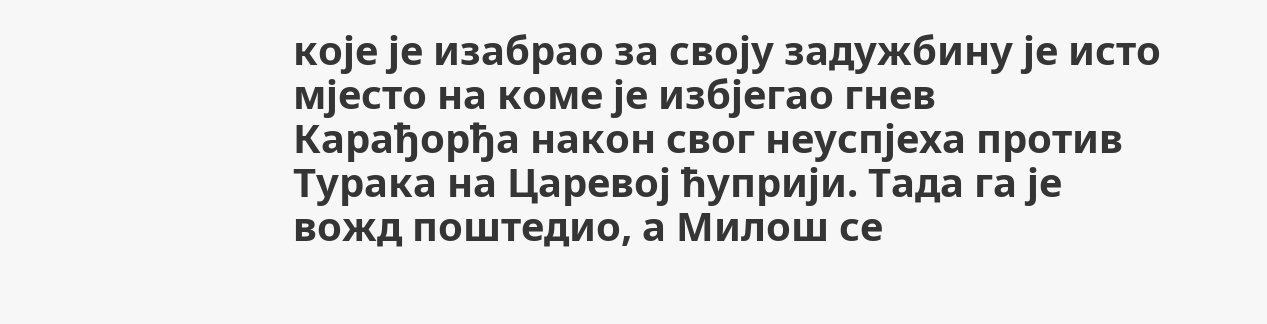које је изабрао за своју задужбину је исто мјесто на коме је избјегао гнев Карађорђа након свог неуспјеха против Турака на Царевој ћуприји. Тада га је вожд поштедио, а Милош се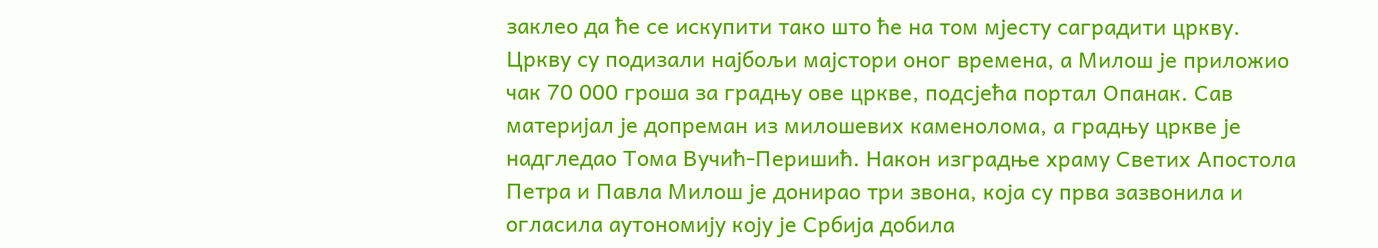заклео да ће се искупити тако што ће на том мјесту саградити цркву.
Цркву су подизали најбољи мајстори оног времена, а Милош је приложио чак 70 000 гроша за градњу ове цркве, подсјећа портал Опанак. Сав материјал је допреман из милошевих каменолома, а градњу цркве је надгледао Тома Вучић-Перишић. Након изградње храму Светих Апостола Петра и Павла Милош је донирао три звона, која су прва зазвонила и огласила аутономију коју је Србија добила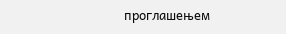проглашењем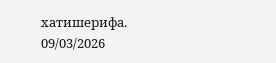хатишерифа.
09/03/2026